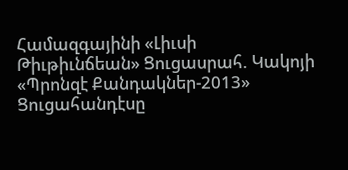Համազգայինի «Լիւսի Թիւթիւնճեան» Ցուցասրահ. Կակոյի «Պրոնզէ Քանդակներ-2013» Ցուցահանդէսը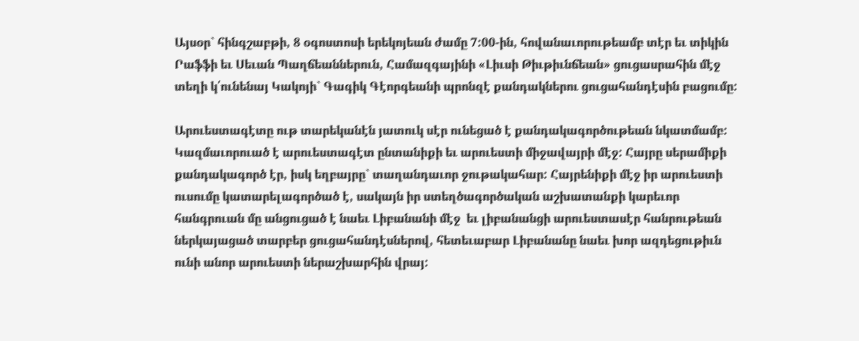Այսօր` հինգշաբթի, 8 օգոստոսի երեկոյեան ժամը 7:00-ին, հովանաւորութեամբ տէր եւ տիկին Րաֆֆի եւ Սեւան Պաղճեաններուն, Համազգայինի «Լիւսի Թիւթիւնճեան» ցուցասրահին մէջ տեղի կ՛ունենայ Կակոյի` Գագիկ Գէորգեանի պրոնզէ քանդակներու ցուցահանդէսին բացումը:

Արուեստագէտը ութ տարեկանէն յատուկ սէր ունեցած է քանդակագործութեան նկատմամբ: Կազմաւորուած է արուեստագէտ ընտանիքի եւ արուեստի միջավայրի մէջ: Հայրը սերամիքի քանդակագործ էր, իսկ եղբայրը` տաղանդաւոր ջութակահար: Հայրենիքի մէջ իր արուեստի ուսումը կատարելագործած է, սակայն իր ստեղծագործական աշխատանքի կարեւոր հանգրուան մը անցուցած է նաեւ Լիբանանի մէջ  եւ լիբանանցի արուեստասէր հանրութեան ներկայացած տարբեր ցուցահանդէսներով, հետեւաբար Լիբանանը նաեւ խոր ազդեցութիւն ունի անոր արուեստի ներաշխարհին վրայ: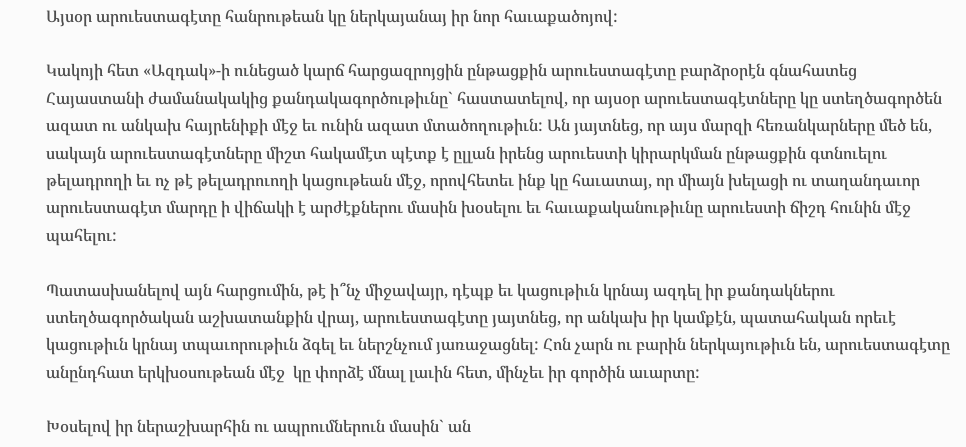Այսօր արուեստագէտը հանրութեան կը ներկայանայ իր նոր հաւաքածոյով:

Կակոյի հետ «Ազդակ»-ի ունեցած կարճ հարցազրոյցին ընթացքին արուեստագէտը բարձրօրէն գնահատեց Հայաստանի ժամանակակից քանդակագործութիւնը` հաստատելով, որ այսօր արուեստագէտները կը ստեղծագործեն ազատ ու անկախ հայրենիքի մէջ եւ ունին ազատ մտածողութիւն: Ան յայտնեց, որ այս մարզի հեռանկարները մեծ են, սակայն արուեստագէտները միշտ հակամէտ պէտք է ըլլան իրենց արուեստի կիրարկման ընթացքին գտնուելու թելադրողի եւ ոչ թէ թելադրուողի կացութեան մէջ, որովհետեւ ինք կը հաւատայ, որ միայն խելացի ու տաղանդաւոր արուեստագէտ մարդը ի վիճակի է արժէքներու մասին խօսելու եւ հաւաքականութիւնը արուեստի ճիշդ հունին մէջ պահելու:

Պատասխանելով այն հարցումին, թէ ի՞նչ միջավայր, դէպք եւ կացութիւն կրնայ ազդել իր քանդակներու ստեղծագործական աշխատանքին վրայ, արուեստագէտը յայտնեց, որ անկախ իր կամքէն, պատահական որեւէ կացութիւն կրնայ տպաւորութիւն ձգել եւ ներշնչում յառաջացնել: Հոն չարն ու բարին ներկայութիւն են, արուեստագէտը անընդհատ երկխօսութեան մէջ  կը փորձէ մնալ լաւին հետ, մինչեւ իր գործին աւարտը:

Խօսելով իր ներաշխարհին ու ապրումներուն մասին` ան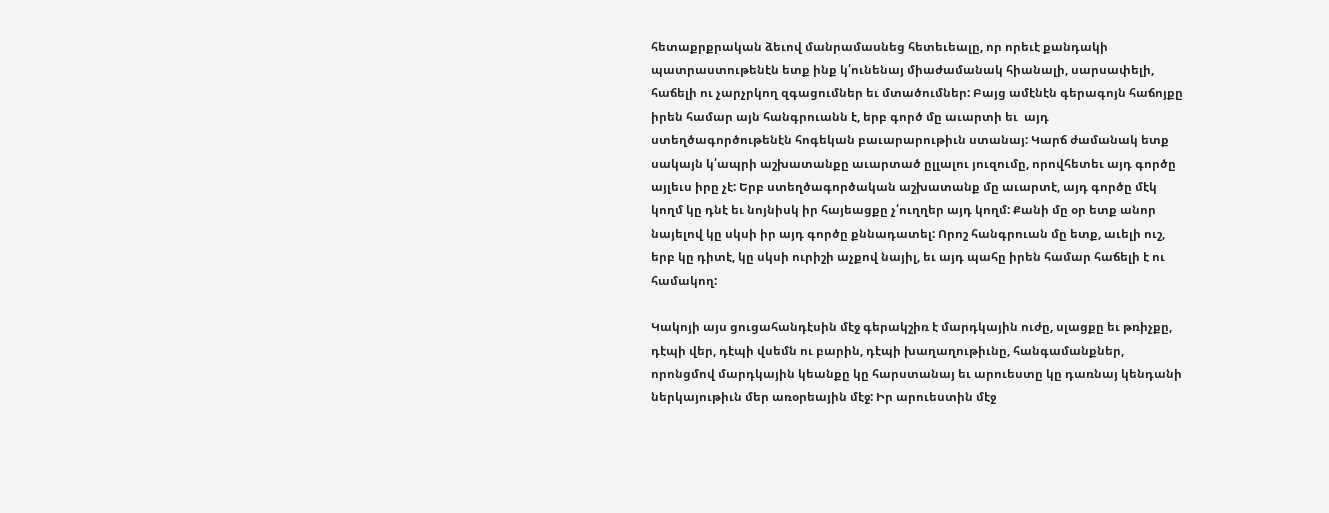հետաքրքրական ձեւով մանրամասնեց հետեւեալը, որ որեւէ քանդակի պատրաստութենէն ետք ինք կ՛ունենայ միաժամանակ հիանալի, սարսափելի, հաճելի ու չարչրկող զգացումներ եւ մտածումներ: Բայց ամէնէն գերագոյն հաճոյքը իրեն համար այն հանգրուանն է, երբ գործ մը աւարտի եւ  այդ ստեղծագործութենէն հոգեկան բաւարարութիւն ստանայ: Կարճ ժամանակ ետք սակայն կ՛ապրի աշխատանքը աւարտած ըլլալու յուզումը, որովհետեւ այդ գործը այլեւս իրը չէ: Երբ ստեղծագործական աշխատանք մը աւարտէ, այդ գործը մէկ կողմ կը դնէ եւ նոյնիսկ իր հայեացքը չ՛ուղղեր այդ կողմ: Քանի մը օր ետք անոր նայելով կը սկսի իր այդ գործը քննադատել: Որոշ հանգրուան մը ետք, աւելի ուշ, երբ կը դիտէ, կը սկսի ուրիշի աչքով նայիլ, եւ այդ պահը իրեն համար հաճելի է ու համակող:

Կակոյի այս ցուցահանդէսին մէջ գերակշիռ է մարդկային ուժը, սլացքը եւ թռիչքը, դէպի վեր, դէպի վսեմն ու բարին, դէպի խաղաղութիւնը, հանգամանքներ, որոնցմով մարդկային կեանքը կը հարստանայ եւ արուեստը կը դառնայ կենդանի ներկայութիւն մեր առօրեային մէջ: Իր արուեստին մէջ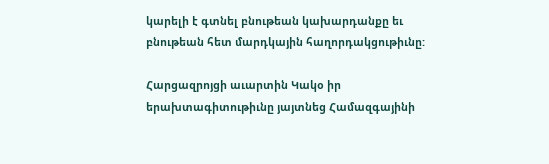կարելի է գտնել բնութեան կախարդանքը եւ բնութեան հետ մարդկային հաղորդակցութիւնը:

Հարցազրոյցի աւարտին Կակօ իր երախտագիտութիւնը յայտնեց Համազգայինի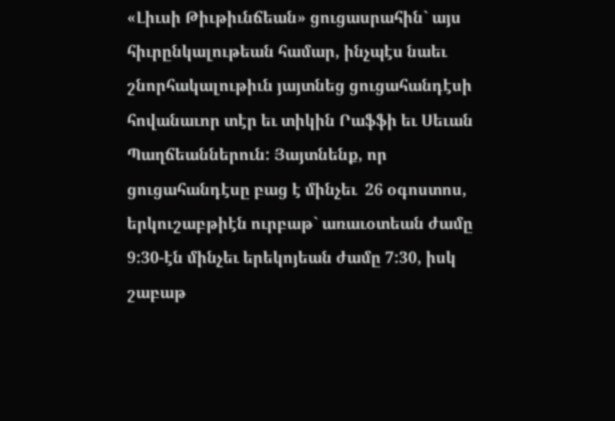«Լիւսի Թիւթիւնճեան» ցուցասրահին` այս հիւրընկալութեան համար, ինչպէս նաեւ շնորհակալութիւն յայտնեց ցուցահանդէսի հովանաւոր տէր եւ տիկին Րաֆֆի եւ Սեւան Պաղճեաններուն: Յայտնենք, որ ցուցահանդէսը բաց է մինչեւ  26 օգոստոս, երկուշաբթիէն ուրբաթ` առաւօտեան ժամը 9:30-էն մինչեւ երեկոյեան ժամը 7:30, իսկ շաբաթ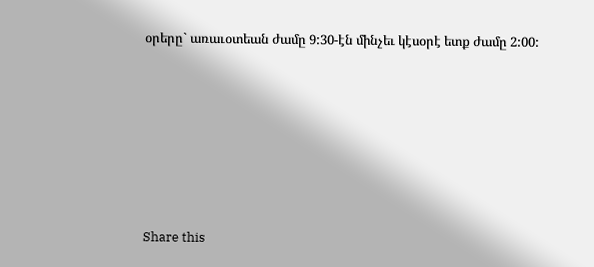օրերը` առաւօտեան ժամը 9:30-էն մինչեւ կէսօրէ ետք ժամը 2:00:









Share this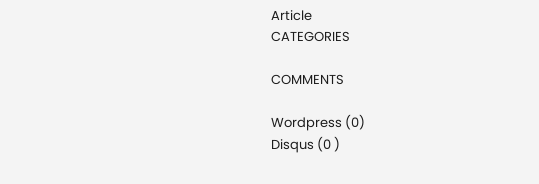Article
CATEGORIES

COMMENTS

Wordpress (0)
Disqus (0 )